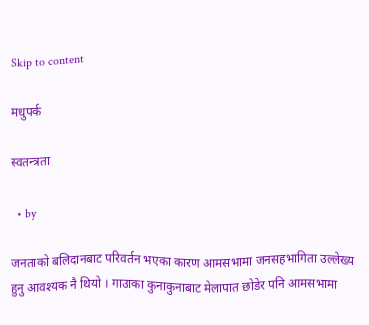Skip to content

मधुपर्क

स्वतन्त्रता

  • by

जनताको बलिदानबाट परिवर्तन भएका कारण आमसभामा जनसहभागिता उल्लेख्य हुनु आवश्यक नै थियो । गाउाका कुनाकुनाबाट मेलापात छोडेर पनि आमसभामा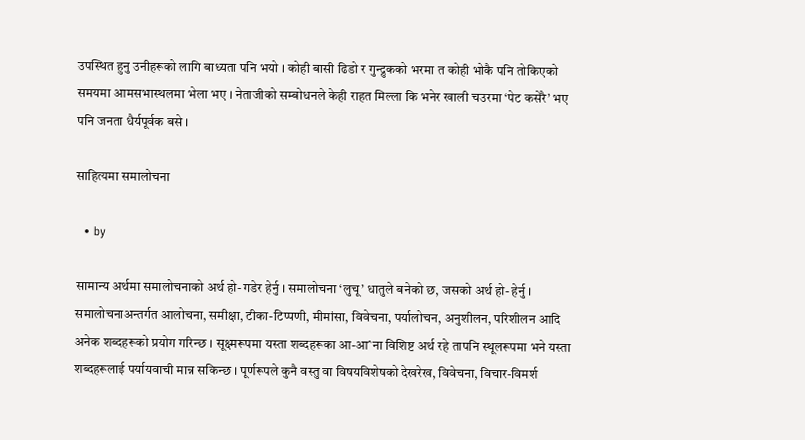उपस्थित हुनु उनीहरूको लागि बाध्यता पनि भयो । कोही बासी ढिडो र गुन्द्रुकको भरमा त कोही भोकै पनि तोकिएको समयमा आमसभास्थलमा भेला भए । नेताजीको सम्बोधनले केही राहत मिल्ला कि भनेर खाली चउरमा ‘पेट कसेरै’ भए पनि जनता धैर्यपूर्वक बसे ।

साहित्यमा समालोचना

  • by

सामान्य अर्थमा समालोचनाको अर्थ हो- गडेर हेर्नु । समालोचना ‘लुचू’ धातुले बनेको छ, जसको अर्थ हो- हेर्नु । समालोचनाअन्तर्गत आलोचना, समीक्षा, टीका-टिप्पणी, मीमांसा, विवेचना, पर्यालोचन, अनुशीलन, परिशीलन आदि अनेक शब्दहरूको प्रयोग गरिन्छ । सूक्ष्मरूपमा यस्ता शब्दहरूका आ-आˆना विशिष्ट अर्थ रहे तापनि स्थूलरूपमा भने यस्ता शब्दहरूलाई पर्यायवाची मान्न सकिन्छ । पूर्णरूपले कुनै वस्तु वा विषयविशेषको देखरेख, विवेचना, विचार-विमर्श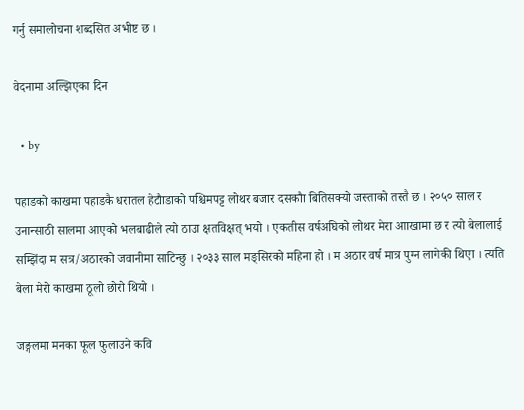गर्नु समालोचना शब्दसित अभीष्ट छ ।

वेदनामा अल्झिएका दिन

  • by

पहाडको काखमा पहाडकै धरातल हेटौाडाको पश्चिमपट्ट लोथर बजार दसकौा बितिसक्यो जस्ताको तस्तै छ । २०५० साल र उनान्साठी सालमा आएको भलबाढीले त्यो ठाउा क्षतविक्षत् भयो । एकतीस वर्षअघिको लोथर मेरा आाखामा छ र त्यो बेलालाई सम्झिंदा म सत्र/अठारको जवानीमा साटिन्छु । २०३३ साल मङ्सिरको महिना हो । म अठार वर्ष मात्र पुग्न लागेकी थिएा । त्यति बेला मेरो काखमा ठूलो छोरो थियो ।

जङ्गलमा मनका फूल फुलाउने कवि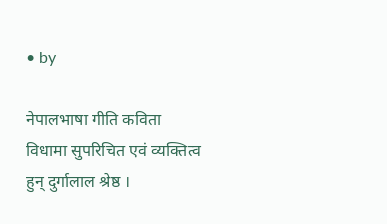• by

नेपालभाषा गीति कविता विधामा सुपरिचित एवं व्यक्तित्व हुन् दुर्गालाल श्रेष्ठ ।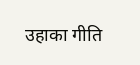उहाका गीति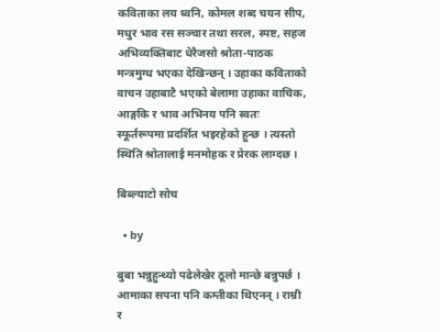कविताका लय ध्वनि, कोमल शब्द चयन सीप, मधुर भाव रस सञ्चार तथा सरल, स्पष्ट, सहज अभिव्यक्तिबाट धेरैजसो श्रोता-पाठक मन्त्रमुग्ध भएका देखिन्छन् । उहाका कविताको वाचन उहाबाटै भएको बेलामा उहाका वाचिक, आङ्गकि र भाव अभिनय पनि स्वतः स्फूर्तरूपमा प्रदर्शित भइरहेको हुन्छ । त्यस्तो स्थिति श्रोतालाई मनमोहक र प्रेरक लाग्दछ ।

बिब्ल्याटो सोच

  • by

बुबा भन्नुहुन्थ्यो पढेलेखेर ठूलो मान्छे बन्नुपर्छ । आमाका सपना पनि कम्तीका थिएनन् । राम्री र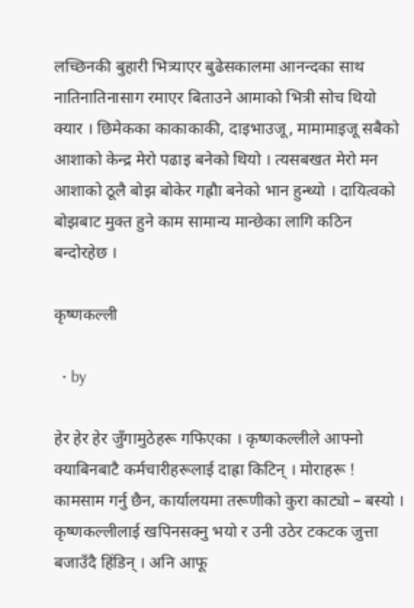लच्छिनकी बुहारी भित्र्याएर बुढेसकालमा आनन्दका साथ नातिनातिनासाग रमाएर बिताउने आमाको भित्री सोच थियो क्यार । छिमेकका काकाकाकी, दाइभाउजू, मामामाइजू सबैको आशाको केन्द्र मेरो पढाइ बनेको थियो । त्यसबखत मेरो मन आशाको ठूलै बोझ बोकेर गह्रौा बनेको भान हुन्थ्यो । दायित्वको बोझबाट मुक्त हुने काम सामान्य मान्छेका लागि कठिन बन्दोरहेछ ।

कृष्णकल्ली

  • by

हेर हेर हेर जुँगामुठेहरू गफिएका । कृष्णकल्लीले आफ्नो क्याबिनबाटै कर्मचारीहरूलाई दाह्रा किटिन् । मोराहरू ! कामसाम गर्नु छैन, कार्यालयमा तरूणीको कुरा काट्यो – बस्यो । कृष्णकल्लीलाई खपिनसक्नु भयो र उनी उठेर टकटक जुत्ता बजाउँदै हिंडिन् । अनि आफू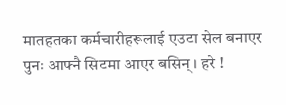मातहतका कर्मचारीहरूलाई एउटा सेल बनाएर पुनः आफ्नै सिटमा आएर बसिन् । हरे !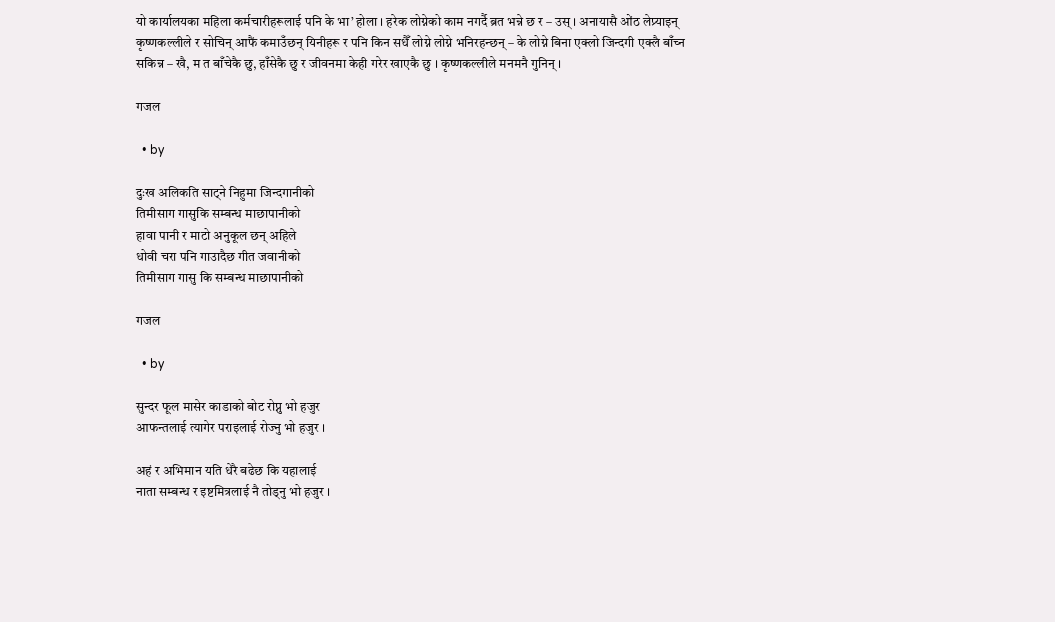यो कार्यालयका महिला कर्मचारीहरूलाई पनि के भा’ होला । हरेक लोग्नेको काम नगर्दै ब्रत भन्ने छ र – उस् । अनायासै ओंठ लेप्र्याइन् कृष्णकल्लीले र सोचिन् आफैं कमाउँछन् यिनीहरू र पनि किन सधैँ लोग्ने लोग्ने भनिरहन्छन् – के लोग्ने बिना एक्लो जिन्दगी एक्लै बाँच्न सकिन्न – खै, म त बाँचेकै छु, हाँसेकै छु र जीवनमा केही गरेर खाएकै छु । कृष्णकल्लीले मनमनै गुनिन् ।

गजल

  • by

दुःख अलिकति साट्ने निहुमा जिन्दगानीको
तिमीसाग गासुकि सम्बन्ध माछापानीको
हावा पानी र माटो अनुकूल छन् अहिले
धोवी चरा पनि गाउादैछ गीत जवानीको
तिमीसाग गासु कि सम्बन्ध माछापानीको

गजल

  • by

सुन्दर फूल मासेर काडाको बोट रोप्नु भो हजुर
आफन्तलाई त्यागेर पराइलाई रोज्नु भो हजुर ।

अहं र अभिमान यति धेरै बढेछ कि यहालाई
नाता सम्बन्ध र इष्टमित्रलाई नै तोड्नु भो हजुर ।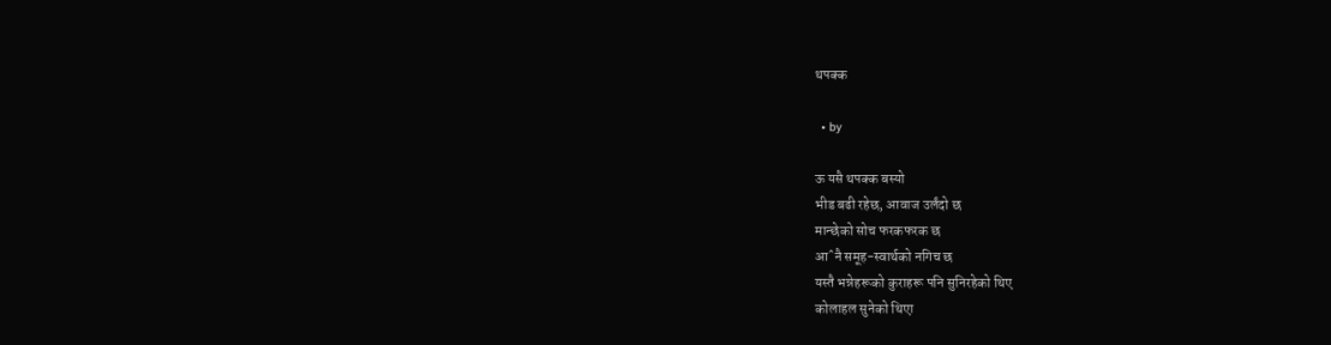थपक्क

  • by

ऊ यसै थपक्क बस्यो
भीड बढी रहेछ, आवाज उर्लंदो छ
मान्छेको सोच फरकफरक छ
आˆनै समूह-स्वार्थको नगिच छ
यस्तै भन्नेहरूको कुराहरू पनि सुनिरहेको थिए
कोलाहल सुनेको थिएा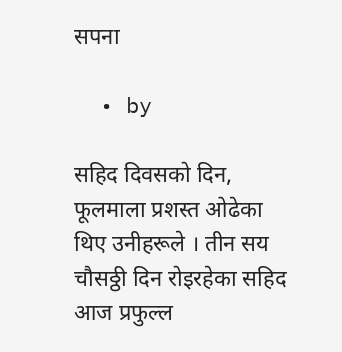सपना

  • by

सहिद दिवसको दिन, फूलमाला प्रशस्त ओढेका थिए उनीहरूले । तीन सय चौसठ्ठी दिन रोइरहेका सहिद आज प्रफुल्ल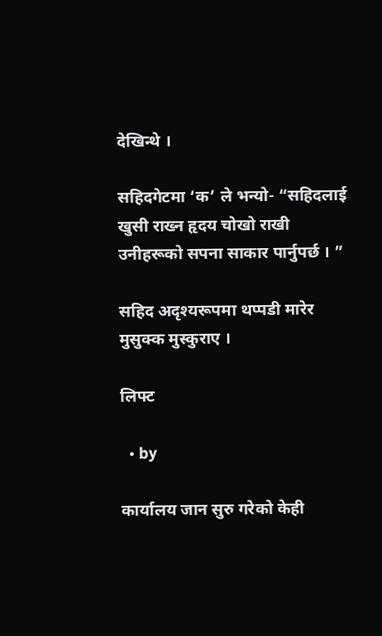देखिन्थे ।

सहिदगेटमा ‘क’ ले भन्यो- “सहिदलाई खुसी राख्न हृदय चोखो राखी उनीहरूको सपना साकार पार्नुपर्छ । ”

सहिद अदृश्यरूपमा थप्पडी मारेर मुसुक्क मुस्कुराए ।

लिफ्ट

  • by

कार्यालय जान सुरु गरेको केही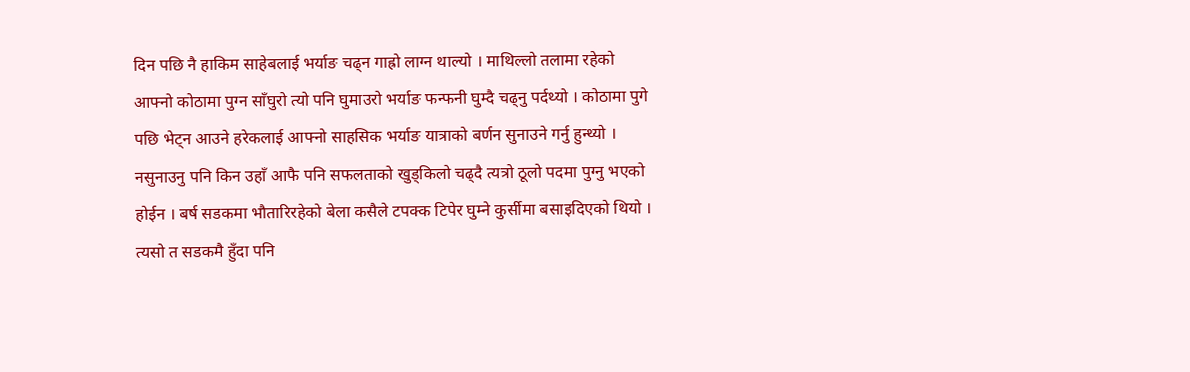दिन पछि नै हाकिम साहेबलाई भर्याङ चढ्न गाह्रो लाग्न थाल्यो । माथिल्लो तलामा रहेको आफ्नो कोठामा पुग्न साँघुरो त्यो पनि घुमाउरो भर्याङ फन्फनी घुम्दै चढ्नु पर्दथ्यो । कोठामा पुगे पछि भेट्न आउने हरेकलाई आफ्नो साहसिक भर्याङ यात्राको बर्णन सुनाउने गर्नु हुन्थ्यो । नसुनाउनु पनि किन उहाँ आफै पनि सफलताको खुड्किलो चढ्दै त्यत्रो ठूलो पदमा पुग्नु भएको होईन । बर्ष सडकमा भौतारिरहेको बेला कसैले टपक्क टिपेर घुम्ने कुर्सीमा बसाइदिएको थियो । त्यसो त सडकमै हुँदा पनि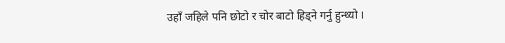उहाँ जहिले पनि छोटो र चोर बाटो हिड्ने गर्नु हुन्थ्यो ।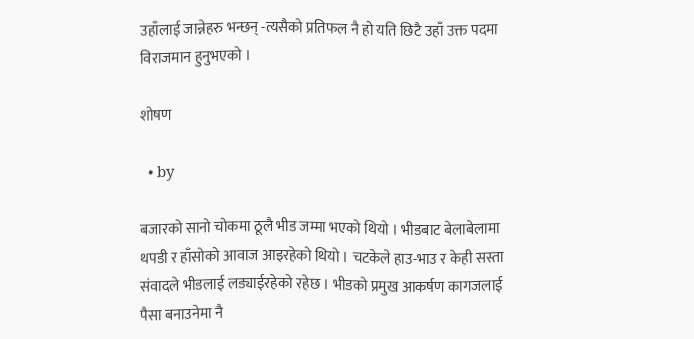उहाँलाई जान्नेहरु भन्छन् -त्यसैको प्रतिफल नै हो यति छिटै उहाँ उक्त पदमा विराजमान हुनुभएको ।

शोषण

  • by

बजारको सानो चोकमा ठूलै भीड जम्मा भएको थियो । भीडबाट बेलाबेलामा थपडी र हाँसोको आवाज आइरहेको थियो । चटकेले हाउ-भाउ र केही सस्ता संवादले भीडलाई लड्याईरहेको रहेछ । भीडको प्रमुख आकर्षण कागजलाई पैसा बनाउनेमा नै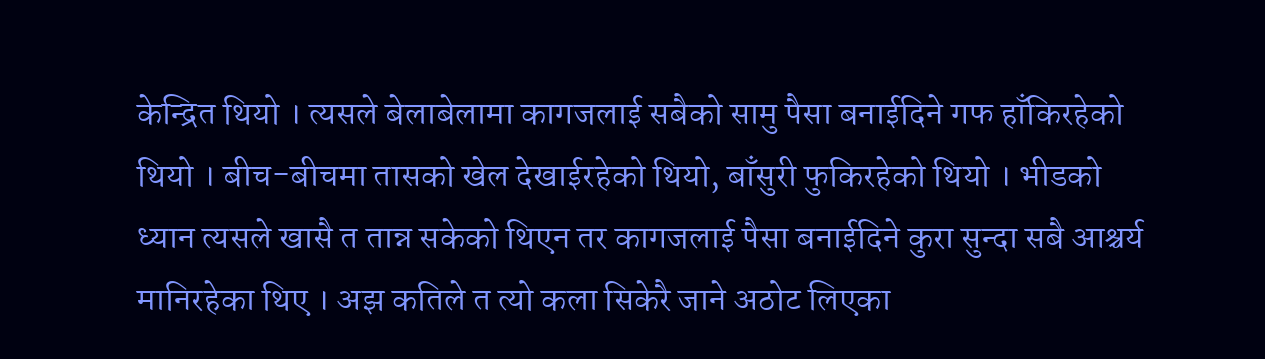केन्द्रित थियो । त्यसले बेलाबेलामा कागजलाई सबैको सामु पैसा बनाईदिने गफ हाँकिरहेको थियो । बीच-बीचमा तासको खेल देखाईरहेको थियो, बाँसुरी फुकिरहेको थियो । भीडको ध्यान त्यसले खासै त तान्न सकेको थिएन तर कागजलाई पैसा बनाईदिने कुरा सुन्दा सबै आश्चर्य मानिरहेका थिए । अझ कतिले त त्यो कला सिकेरै जाने अठोट लिएका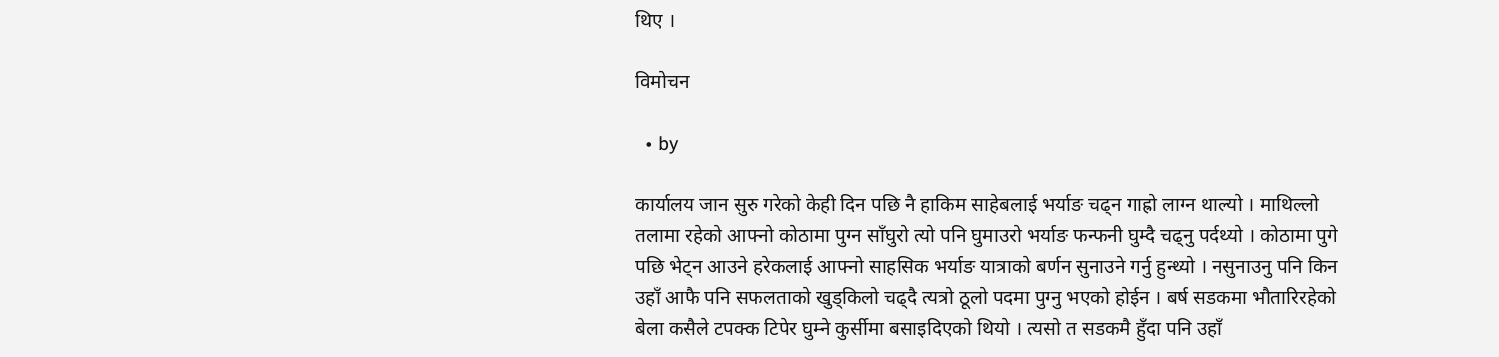थिए ।

विमोचन

  • by

कार्यालय जान सुरु गरेको केही दिन पछि नै हाकिम साहेबलाई भर्याङ चढ्न गाह्रो लाग्न थाल्यो । माथिल्लो तलामा रहेको आफ्नो कोठामा पुग्न साँघुरो त्यो पनि घुमाउरो भर्याङ फन्फनी घुम्दै चढ्नु पर्दथ्यो । कोठामा पुगे पछि भेट्न आउने हरेकलाई आफ्नो साहसिक भर्याङ यात्राको बर्णन सुनाउने गर्नु हुन्थ्यो । नसुनाउनु पनि किन उहाँ आफै पनि सफलताको खुड्किलो चढ्दै त्यत्रो ठूलो पदमा पुग्नु भएको होईन । बर्ष सडकमा भौतारिरहेको बेला कसैले टपक्क टिपेर घुम्ने कुर्सीमा बसाइदिएको थियो । त्यसो त सडकमै हुँदा पनि उहाँ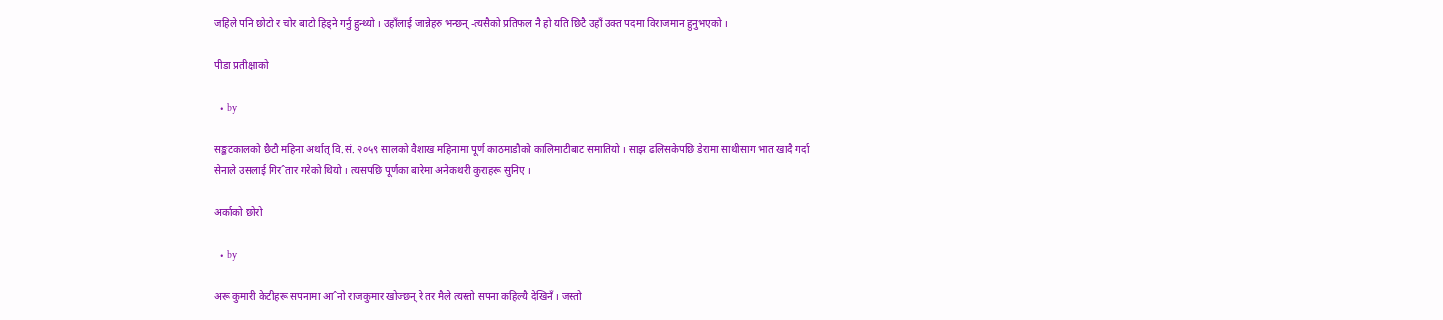जहिले पनि छोटो र चोर बाटो हिड्ने गर्नु हुन्थ्यो । उहाँलाई जान्नेहरु भन्छन् -त्यसैको प्रतिफल नै हो यति छिटै उहाँ उक्त पदमा विराजमान हुनुभएको ।

पीडा प्रतीक्षाको

  • by

सङ्कटकालको छैटौ महिना अर्थात् वि.सं. २०५९ सालको वैशाख महिनामा पूर्ण काठमाडौको कालिमाटीबाट समातियो । साझ ढलिसकेपछि डेरामा साथीसाग भात खादै गर्दा सेनाले उसलाई गिरˆतार गरेको थियो । त्यसपछि पूर्णका बारेमा अनेकथरी कुराहरू सुनिए ।

अर्काको छोरो

  • by

अरू कुमारी केटीहरू सपनामा आˆनो राजकुमार खोज्छन् रे तर मैले त्यस्तो सपना कहिल्यै देखिनँ । जस्तो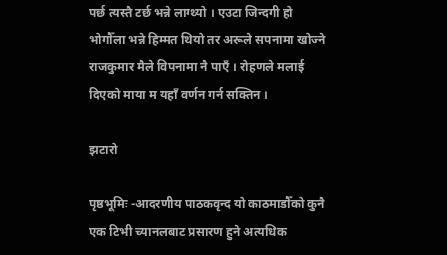पर्छ त्यस्तै टर्छ भन्ने लाग्थ्यो । एउटा जिन्दगी हो भोगौँला भन्ने हिम्मत थियो तर अरूले सपनामा खोज्ने राजकुमार मैले विपनामा नै पाएँ । रोहणले मलाई दिएको माया म यहाँ वर्णन गर्न सक्तिन ।

झटारो

पृष्ठभूमिः -आदरणीय पाठकवृन्द यो काठमाडौँको कुनै एक टिभी च्यानलबाट प्रसारण हुने अत्यधिक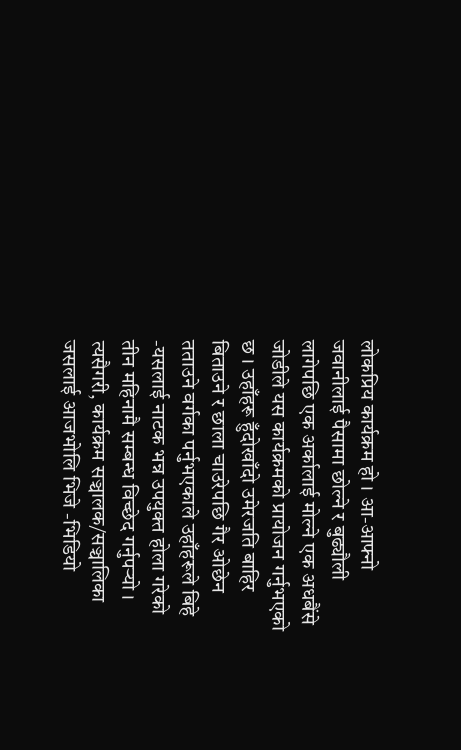लोकप्रिय कार्यक्रम हो । आ-आफ्नो जवानीलाई पैसामा छोल्ने र बुढ्यौली लागेपछि एक अर्कालाई मोल्ने एक अधबैंसे जोडीले यस कार्यक्रमको प्रायोजन गर्नुभएको छ । उहाँहरू हुँदोखाँदो उमेरजति बाहिर बिताउने र छाला चाउरेपछि गैर ओछेन तताउने वर्गका पर्नुभएकाले उहाँहरूले बिहे -यसलाई नाटक भन्न उपयुक्त होला गरेको तीन महिनामै सम्बन्ध विच्छेद गर्नुपर्‍यो । त्यसैगरी, कार्यक्रम सञ्चालक/सञ्चालिका जसलाई आजभोलि भिजे -भिडियो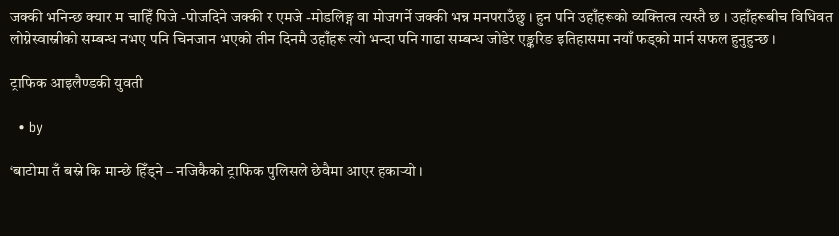जक्की भनिन्छ क्यार म चाहिँ पिजे -पोजदिने जक्की र एमजे -मोडलिङ्ग वा मोजगर्ने जक्की भन्न मनपराउँछु । हुन पनि उहाँहरूको व्यक्तित्व त्यस्तै छ । उहाँहरूबीच विधिवत लोग्नेस्वास्नीको सम्बन्ध नभए पनि चिनजान भएको तीन दिनमै उहाँहरू त्यो भन्दा पनि गाढा सम्बन्ध जोडेर एङ्करिङ इतिहासमा नयाँ फड्को मार्न सफल हुनुहुन्छ ।

ट्राफिक आइलैण्डकी युवती

  • by

‘बाटोमा तँ बस्ने कि मान्छे हिँड्ने – नजिकैको ट्राफिक पुलिसले छेवैमा आएर हकार्‍यो ।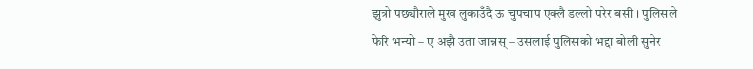झुत्रो पछ्यौराले मुख लुकाउँदै ऊ चुपचाप एक्लै डल्लो परेर बसी । पुलिसले फेरि भन्यो – ए अझै उता जान्नस् – उसलाई पुलिसको भद्दा बोली सुनेर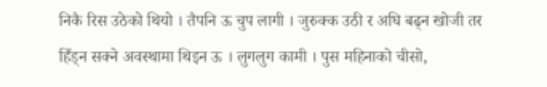निकै रिस उठेको थियो । तैपनि ऊ चुप लागी । जुरुक्क उठी र अघि बढ्न खोजी तर हिँड्न सक्ने अवस्थामा थिइन ऊ । लुगलुग कामी । पुस महिनाको चीसो,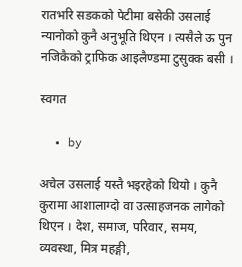रातभरि सडकको पेटीमा बसेकी उसलाई न्यानोको कुनै अनुभूति थिएन । त्यसैले ऊ पुन नजिकैको ट्राफिक आइलैण्डमा टुसुक्क बसी ।

स्वगत

  • by

अचेल उसलाई यस्तै भइरहेको थियो । कुनै कुरामा आशालाग्दो वा उत्साहजनक लागेको थिएन । देश, समाज, परिवार, समय, व्यवस्था, मित्र महङ्गी,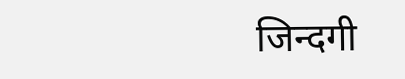जिन्दगी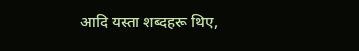आदि यस्ता शब्दहरू थिए,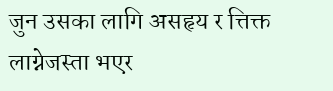जुन उसका लागि असहृय र त्तिक्त लाग्नेजस्ता भएर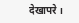देखापरे ।